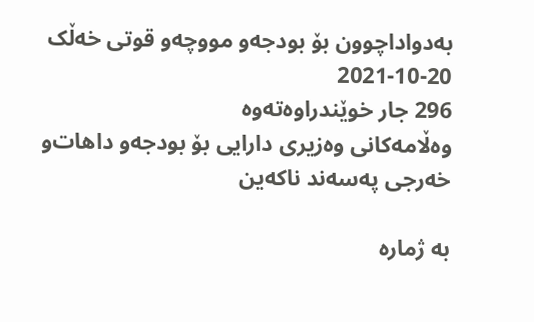بەدواداچوون بۆ بودجەو مووچەو قوتى خەڵک
2021-10-20
296 جار خوێندراوەتەوە
وەڵامەکانی‌ وەزیری‌ دارایی‌ بۆ بودجەو داهات‌و خەرجی‌ پەسەند ناکەین

بە ژمارە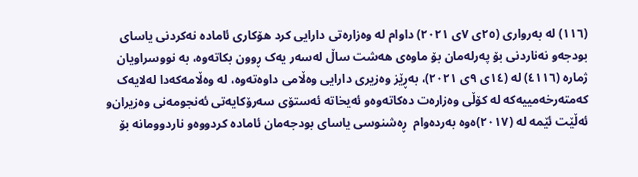(١١٦) لە بەرواری‌ (٢٥ی‌ ٧ی‌ ٢٠٢١) داوام لە وەزارەتی‌ دارایی‌ کرد هۆکاری‌ ئامادە نەکردنی‌ یاسای‌ بودجەو نەناردنی‌ بۆ پەرلەمان بۆ ماوەی‌ هەشت ساڵ لەسەر یەک ڕوون بکاتەوە، بە نووسراویان ژمارە (٤١١٦) لە (١٤ی‌ ٩ی‌ ٢٠٢١)، بەڕێز وەزیری‌ دارایی‌ وەڵامی‌ داوەتەوە، لە وەڵامەکەدا لەلایەک کەمتەرخەمییەکە لە کۆڵی‌ وەزارەت دەکاتەوەو ئەیخاتە ئەستۆی‌ سەرۆکایەتی‌ ئەنجومەنی‌ وەزیران‌و ئەڵێت ئێمە لە (٢٠١٧)ەوە بەردەوام  ڕەشنوسی‌ یاسای‌ بودجەمان ئامادە کردووەو ناردوومانە بۆ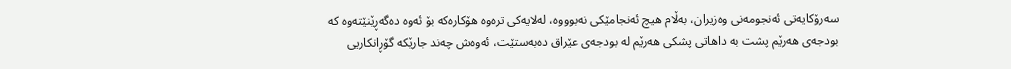سەرۆکایەتی‌ ئەنجومەنی‌ وەزیران، بەڵام هیچ ئەنجامێکی‌ نەبوووە، لەلایەکی‌ ترەوە هۆکارەکە بۆ ئەوە دەگەڕێنێتەوە کە بودجەی‌ هەرێم پشت بە داهاتی‌ پشکی‌ هەرێم لە بودجەی‌ عێراق دەبەستێت، ئەوەش چەند جارێکە گۆڕانکاریی‌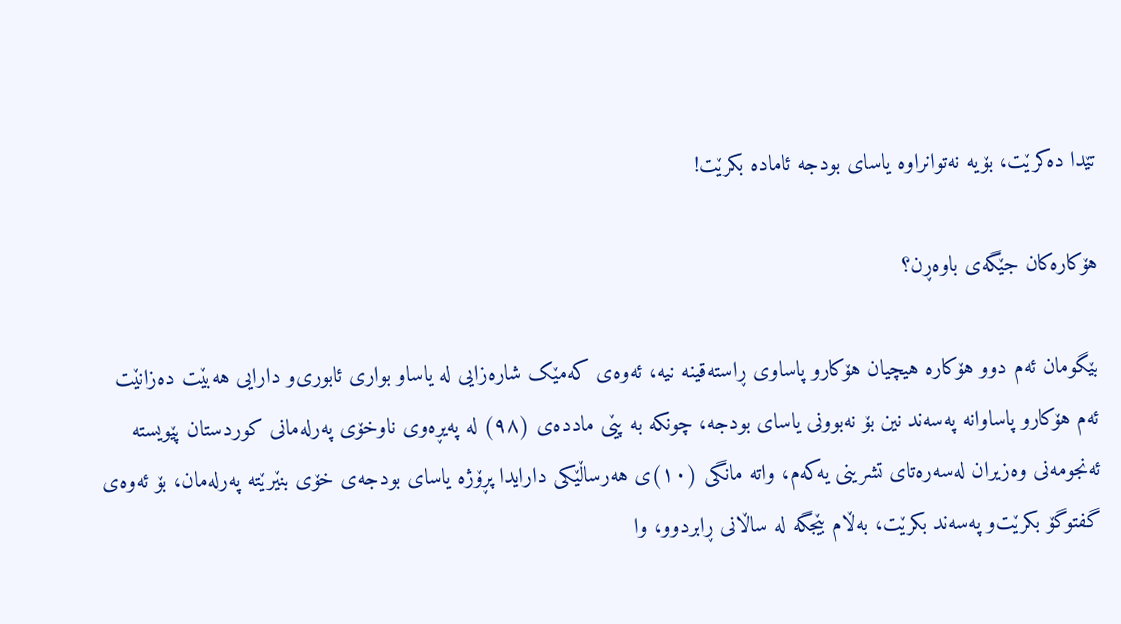تێدا دەکرێت، بۆیە نەتوانراوە یاسای‌ بودجە ئامادە بکرێت!

هۆكاره‌كان جێگه‌ی‌ باوه‌ڕن؟

بێگومان ئەم دوو هۆکارە هیچیان هۆکارو پاساوی‌ ڕاستەقینە نیە، ئەوەی‌ کەمێک شارەزایی‌ لە یاساو بواری‌ ئابوری‌‌و دارایی‌ هەبێت دەزانێت ئەم هۆکارو پاساوانە پەسەند نین بۆ نه‌بوونی‌ یاسای‌ بودجه‌، چونکە بە پێی‌ ماددەی‌ (٩٨) لە پەیڕەوی‌ ناوخۆی‌ پەرلەمانی‌ کوردستان پێویستە ئەنجومەنی‌ وەزیران لەسەرەتای‌ تشرینی‌ یەکەم، واتە مانگی‌ (١٠)ی‌ هەرساڵێکی‌ دارایدا پڕۆژە یاسای‌ بودجەی‌ خۆی‌ بنێرێتە پەرلەمان، بۆ ئەوەی‌ گفتوگۆ بکرێت‌و پەسەند بکرێت، بەڵام بێجگە لە ساڵانی‌ ڕابردوو، وا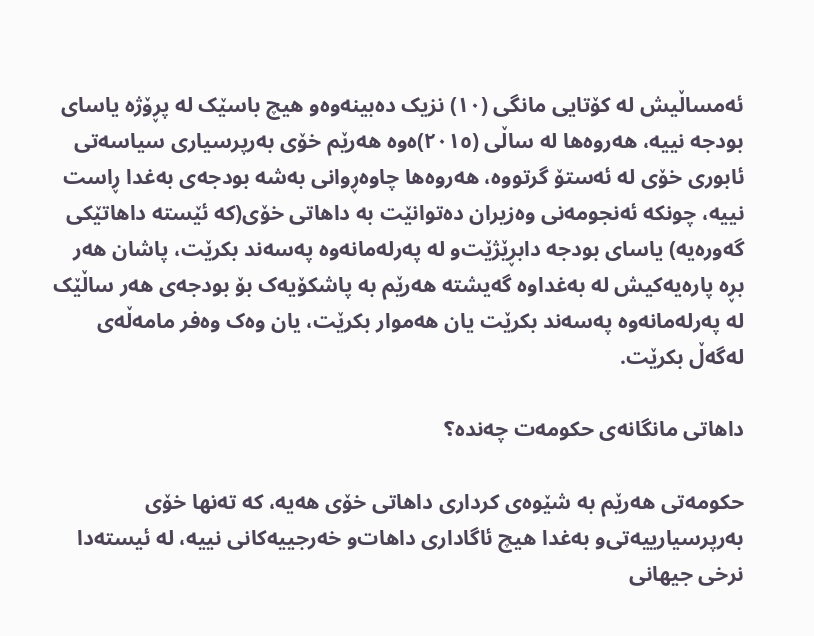ئەمساڵیش لە کۆتایی‌ مانگی‌ (١٠) نزیک دەبینەوەو هیچ باسێک لە پڕۆژە یاسای‌ بودجە نییە، هەروەها لە ساڵی‌ (٢٠١٥)ەوە هەرێم خۆی‌ بەرپرسیاری‌ سیاسەتی‌ ئابوری‌ خۆی‌ لە ئەستۆ گرتووە، هەروەها چاوەڕوانی‌ بەشە بودجەی‌ بەغدا ڕاست نییە، چونکە ئەنجومەنی‌ وەزیران دەتوانێت بە داهاتی‌ خۆی‌(کە ئێستە داهاتێکی‌ گەورەیە) یاسای‌ بودجە دابڕێژێت‌و لە پەرلەمانەوە پەسەند بکرێت، پاشان هەر بڕە پارەیەکیش لە بەغداوە گەیشتە هەرێم بە پاشکۆیەک بۆ بودجەی‌ هەر ساڵێک لە پەرلەمانەوە پەسەند بکرێت یان هەموار بکرێت، یان وەک وەفر مامەڵەی‌ لەگەڵ بکرێت.

داهاتی‌ مانگانه‌ی‌ حكومه‌ت چه‌نده‌؟

حکومەتی‌ هەرێم بە شێوەی‌ کرداری‌ داهاتی‌ خۆی‌ هەیە، کە تەنها خۆی‌ بەرپرسیارییەتی‌‌و بەغدا هیچ ئاگاداری‌ داهات‌و خەرجییەکانی‌ نییە، لە ئیستەدا نرخی‌ جیهانی‌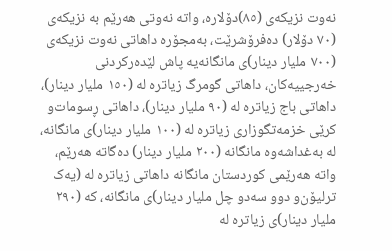نەوت نزیکەی‌ (٨٥)دۆلارە، واتە نەوتی‌ هەرێم بە نزیکەی‌ (٧٠ دۆلار) دەفرۆشرێت، بەمجۆرە داهاتی‌ نەوت نزیکەی‌ (٧٠٠ ملیار دینار)ی‌ مانگانەیە پاش لێدەرکردنی‌ خەرجییەکان، داهاتی‌ گومرگ زیاترە لە (١٥٠ ملیار دینار)، داهاتی‌ باج زیاترە لە (٩٠ ملیار دینار)، داهاتی‌ ڕسومات‌و کرێی‌ خزمەتگوزاری‌ زیاترە لە (١٠٠ ملیار دینار)ی‌ مانگانە، لە بەغداشەوە مانگانە (٢٠٠ ملیار دینار) دەگاتە هەرێم، واتە هەرێمی‌ کوردستان مانگانە داهاتی‌ زیاترە لە (یەک ترلیۆن‌و دوو سەدو چل ملیار دینار)ی‌ مانگانە، کە (٢٩٠ ملیار دینار)ی‌ زیاترە لە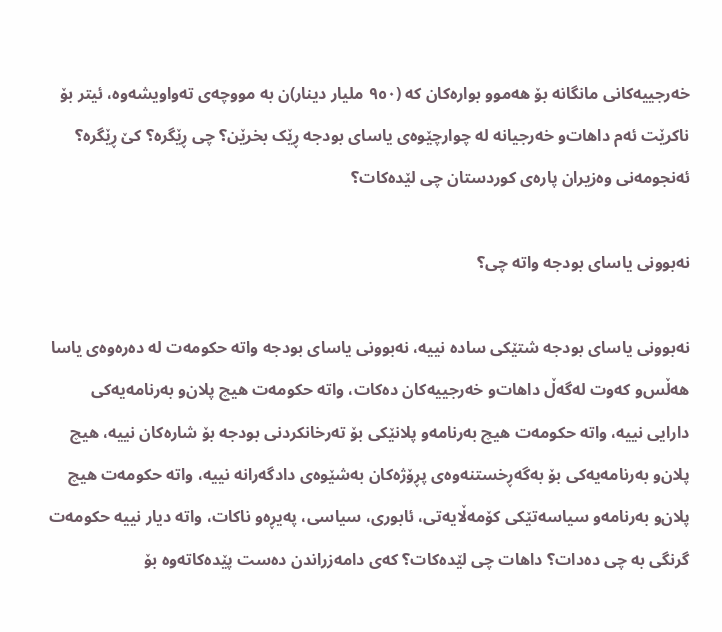خەرجییەکانی‌ مانگانە بۆ هەموو بوارەکان کە (٩٥٠ ملیار دینار)ن بە مووچەی‌ تەواویشەوە، ئیتر بۆ ناکرێت ئەم داهات‌و خەرجیانە لە چوارچێوەی‌ یاسای‌ بودجە ڕێک بخرێن؟ چی‌ ڕێگرە؟ کێ ڕێگرە؟ ئەنجومەنی‌ وەزیران پارەی‌ کوردستان چی‌ لێدەکات؟

نه‌بوونی‌ یاسای‌ بودجه‌ واته‌ چی‌؟

نەبوونی‌ یاسای‌ بودجە شتێکی‌ سادە نییە، نەبوونی‌ یاسای‌ بودجە واتە حکومەت لە دەرەوەی‌ یاسا هەڵس‌و کەوت لەگەڵ داهات‌و خەرجییەکان دەکات، واتە حکومەت هیچ پلان‌و بەرنامەیەکی‌ دارایی‌ نییە، واتە حکومەت هیچ بەرنامەو پلانێکی‌ بۆ تەرخانکردنی‌ بودجە بۆ شارەکان نییە، هیچ پلان‌و بەرنامەیەکی‌ بۆ بەگەڕخستنەوەی‌ پڕۆژەکان بەشێوەی‌ دادگەرانە نییە، واتە حکومەت هیچ پلان‌و بەرنامەو سیاسەتێکی‌ کۆمەڵایەتی‌، ئابوری‌، سیاسی‌، پەیڕەو ناکات، واتە دیار نییە حکومەت گرنگی‌ بە چی‌ دەدات؟ داهات چی‌ لێدەکات؟ کەی‌ دامەزراندن دەست پێدەکاتەوە بۆ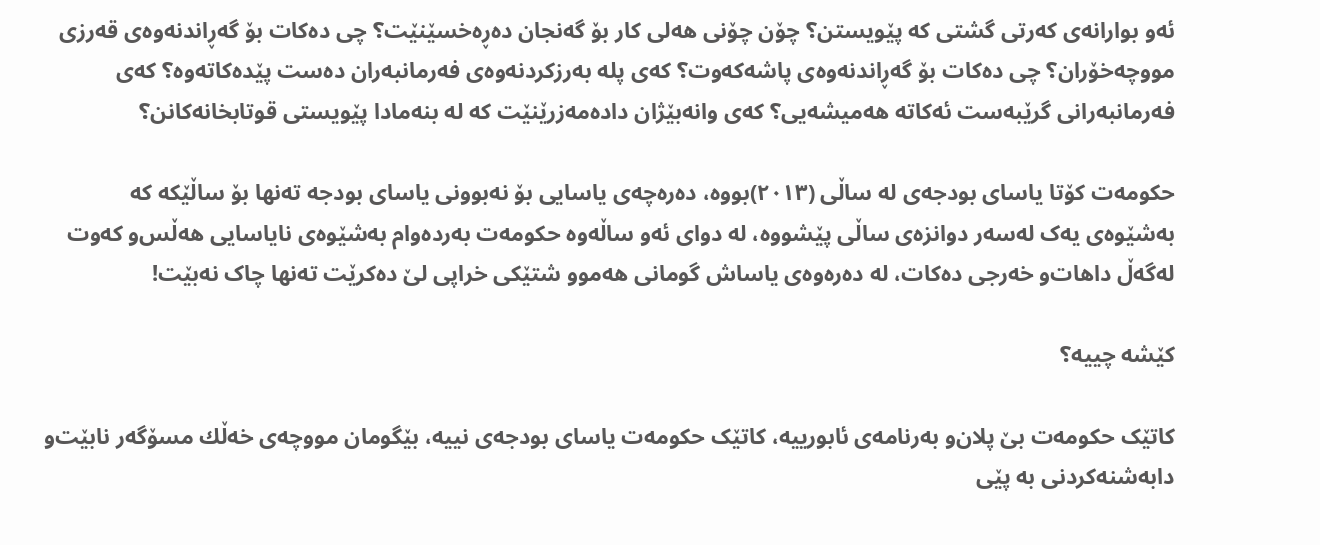ئەو بوارانەی‌ کەرتی‌ گشتی‌ کە پێویستن؟ چۆن چۆنی‌ هەلی‌ کار بۆ گەنجان دەڕەخسێنێت؟ چی‌ دەکات بۆ گەڕاندنەوەی‌ قەرزی‌ مووچەخۆران؟ چی‌ دەکات بۆ گەڕاندنەوەی‌ پاشەکەوت؟ کەی‌ پلە بەرزکردنەوەی‌ فەرمانبەران دەست پێدەکاتەوە؟ کەی‌ فەرمانبەرانی‌ گرێبەست ئەکاتە هەمیشەیی؟ کەی‌ وانەبێژان دادەمەزرێنێت کە لە بنەمادا پێویستی‌ قوتابخانەکانن؟

حکومەت کۆتا یاسای‌ بودجەی‌ لە ساڵی‌ (٢٠١٣)بووە، دەرەچەی‌ یاسایی‌ بۆ نەبوونی‌ یاسای‌ بودجە تەنها بۆ ساڵێکە کە بەشێوەی‌ یەک لەسەر دوانزەی‌ ساڵی‌ پێشووە، لە دوای‌ ئەو ساڵەوە حکومەت بەردەوام بەشێوەی‌ نایاسایی‌ هەڵس‌و کەوت لەگەڵ داهات‌و خەرجی دەکات، لە دەرەوەی‌ یاساش گومانی‌ هەموو شتێکی‌ خراپی‌ لێ دەکرێت تەنها چاک نەبێت!

كێشه‌ چییه‌؟

کاتێک حکومەت بێ پلان‌و بەرنامەی‌ ئابورییە، کاتێک حکومەت یاسای‌ بودجەی‌ نییە، بێگومان مووچه‌ی‌ خه‌ڵك مسۆگه‌ر نابێت‌و دابه‌شنه‌كردنی‌ به‌ پێی‌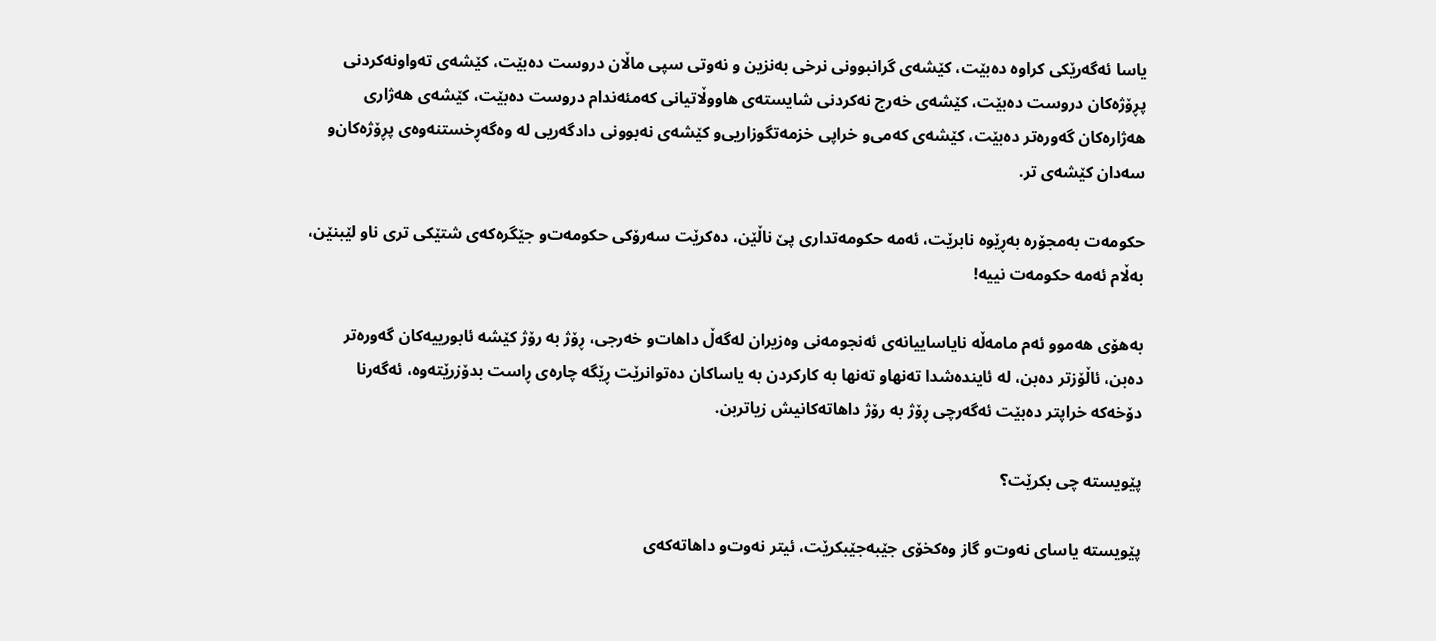یاسا ئه‌گه‌رێكی‌ كراوه‌ ده‌بێت، کێشەی‌ گرانبوونی‌ نرخی‌ بەنزین و نەوتی‌ سپی‌ ماڵان دروست دەبێت، کێشەی‌ تەواونەکردنی‌ پڕۆژەکان دروست دەبێت، کێشەی‌ خەرج نەکردنی‌ شایستەی‌ هاووڵاتیانی‌ کەمئەندام دروست دەبێت، کێشەی‌ هەژاری‌ هەژارەکان گەورەتر دەبێت، کێشەی‌ کەمی‌‌و خراپی‌ خزمەتگوزاریی‌‌و کێشەی‌ نەبوونی‌ دادگەریی‌ لە وەگەڕخستنەوەی‌ پڕۆژەکان‌و سەدان کێشەی‌ تر.

حکومەت بەمجۆرە بەڕێوە نابرێت، ئەمە حکومەتداری‌ پێ ناڵێن، دەکرێت سەرۆکی‌ حکومەت‌و جێگرەکەی‌ شتێکی‌ تری‌ ناو لێبنێن، بەڵام ئەمە حکومەت نییە!

بەهۆی‌ هەموو ئەم مامەڵە نایاساییانەی‌ ئەنجومەنی‌ وەزیران لەگەڵ داهات‌و خەرجی‌، ڕۆژ بە رۆژ کێشە ئابورییەکان گەورەتر دەبن، ئاڵۆزتر دەبن، لە ئایندەشدا تەنهاو تەنها بە کارکردن بە یاساکان دەتوانرێت ڕێگە چارەی‌ ڕاست بدۆزرێتەوە، ئەگەرنا دۆخەکە خراپتر دەبێت ئەگەرچی‌ ڕۆژ بە رۆژ داهاتەکانیش زیاتربن.

پێویسته‌ چی‌ بكرێت؟

پێویستە یاسای‌ نەوت‌و گاز وه‌كخۆی‌ جێبەجێبکرێت، ئیتر نەوت‌و داهاتەکەی‌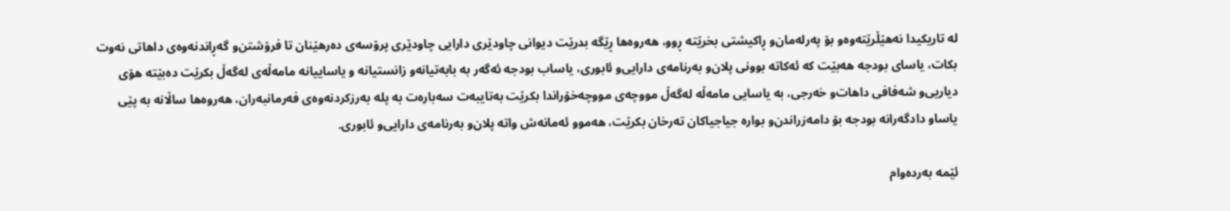لە تاریکیدا نەهێڵرێتەوە‌و بۆ په‌رله‌مان‌و ڕاكیشتی‌ بخرێته‌ ڕوو، هه‌روه‌ها ڕێگه‌ بدرێت دیوانی‌ چاودێری‌ دارایی‌ چاودێری‌ پرۆسه‌ی‌ ده‌رهێنان تا فرۆشتن‌و گه‌ڕاندنه‌وه‌ی‌ داهاتی‌ نه‌وت بكات، یاسای‌ بودجە هەبێت كه‌ ئه‌كاته‌ بوونی‌ پلان‌و به‌رنامه‌ی‌ دارایی‌‌و ئابوری‌، یاساب بودجه‌ ئه‌گه‌ر به‌ بابه‌تیانه‌و زانستیانه‌ و یاساییانه‌ مامه‌ڵه‌ی‌ له‌گه‌ڵ بكرێت ده‌بێته‌ هۆی‌ دیاریی‌‌و شه‌فافی‌ داهات‌و خه‌رجی‌، بە یاسایی‌ مامەڵە لەگەڵ مووچەی‌ مووچەخۆراندا بکرێت بەتایبەت سەبارەت بە پلە بەرزکردنەوەی‌ فەرمانبەران، هەروەها ساڵانە بە پێی‌ یاساو دادگەرانە بودجە بۆ دامەزراندن‌و بوارە جیاجیاکان تەرخان بکرێت، هەموو ئەمانەش واتە پلان‌و بەرنامەی‌ دارایی‌‌و ئابوری‌.

ئێمە بەردەوام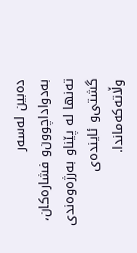دەبین لەسەر بەدواداچوون‌و فشارەکان، تەنها لە پێناو بەرژەوەندی‌ گشتی‌و ئایندەی‌ وڵاتەکەماندا.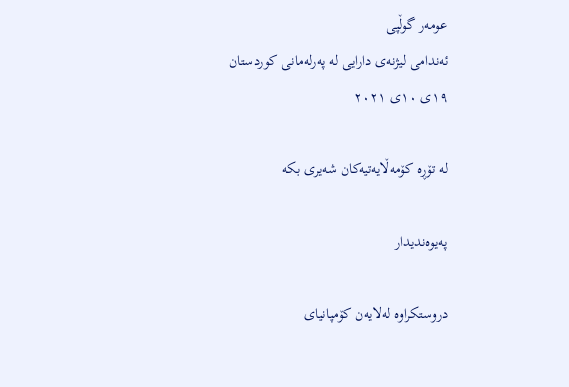عومەر گوڵپی‌
ئەندامی‌ لیژنەی‌ دارایی‌ لە پەرلەمانی‌ کوردستان
١٩ی‌ ١٠ی‌ ٢٠٢١

لە تۆڕە کۆمەڵایەتیەکان شەیری بکە

پەیوەندیدار

دروستکراوە لەلایەن کۆمپانیای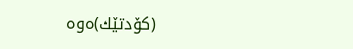(کۆدتێك)ەوە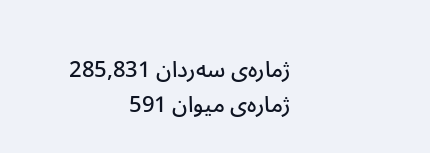ژمارەی سەردان 285,831     ژمارەی میوان 591